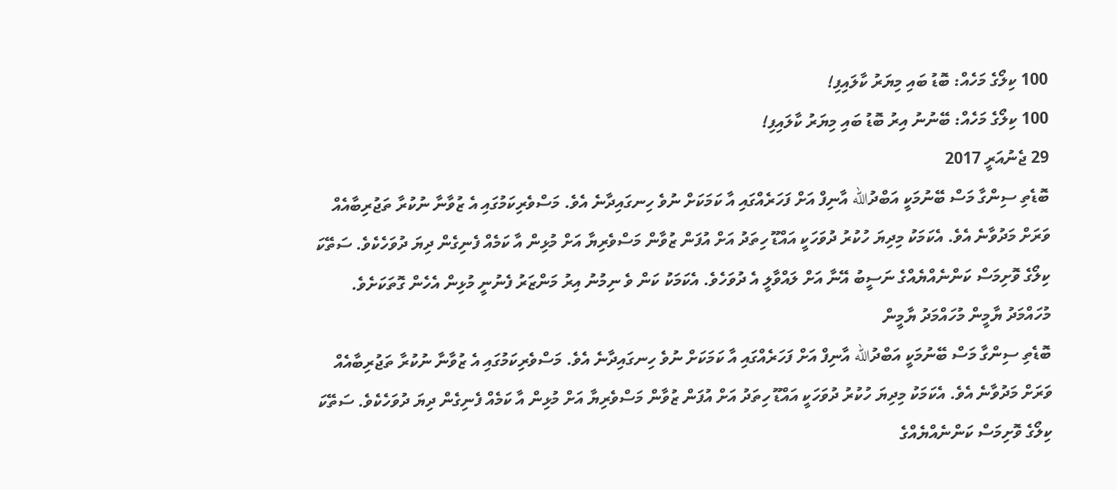100 ކިލޯގެ މަހެއް: ބޮޑު ބައި މިޔަރު ކާލައިފި!
100 ކިލޯގެ މަހެއް: ބޭނުނު އިރު ބޮޑު ބައި މިޔަރު ކާލައިފި!
29 ޖެނުއަރީ 2017
ބޮޑެތި ސިންގާ މަސް ބޭނުމަކީ އަބްދުالله އާނިފް އަށް ފަހަރެއްގައި އާ ކަމަކަށް ނުވެ ހިނގައިދާނެ އެވެ. މަސްވެރިކަމުގައި އެ ޒުވާނާ ނުކުރާ ތަޖުރިބާއެއް ވަރަށް މަދުވާނެ އެވެ. އެކަމަކު މިދިޔަ ހުކުރު ދުވަހަކީ އައްޑޫ ހިތަދު އަށް އުފަން ޒުވާން މަސްވެރިޔާ އަށް މުޅިން އާ ކަމެއް ފެނިގެން ދިޔަ ދުވަހެކެވެ. ސަތޭކަ ކިލޯގެ ވޮށިމަސް ކަންނެއްޔެއްގެ ނަސީބު އޭނާ އަށް ލައްވާލީ އެ ދުވަހެވެ. އެކަމަކު ކަން ވެ ނިމުނު އިރު މަންޒަރު ފެނުނީ މުޅިން އެހެން ގޮތަކަށެވެ.
މުހައްމަދު ޔާމީން މުހައްމަދު ޔާމީން
ބޮޑެތި ސިންގާ މަސް ބޭނުމަކީ އަބްދުالله އާނިފް އަށް ފަހަރެއްގައި އާ ކަމަކަށް ނުވެ ހިނގައިދާނެ އެވެ. މަސްވެރިކަމުގައި އެ ޒުވާނާ ނުކުރާ ތަޖުރިބާއެއް ވަރަށް މަދުވާނެ އެވެ. އެކަމަކު މިދިޔަ ހުކުރު ދުވަހަކީ އައްޑޫ ހިތަދު އަށް އުފަން ޒުވާން މަސްވެރިޔާ އަށް މުޅިން އާ ކަމެއް ފެނިގެން ދިޔަ ދުވަހެކެވެ. ސަތޭކަ ކިލޯގެ ވޮށިމަސް ކަންނެއްޔެއްގެ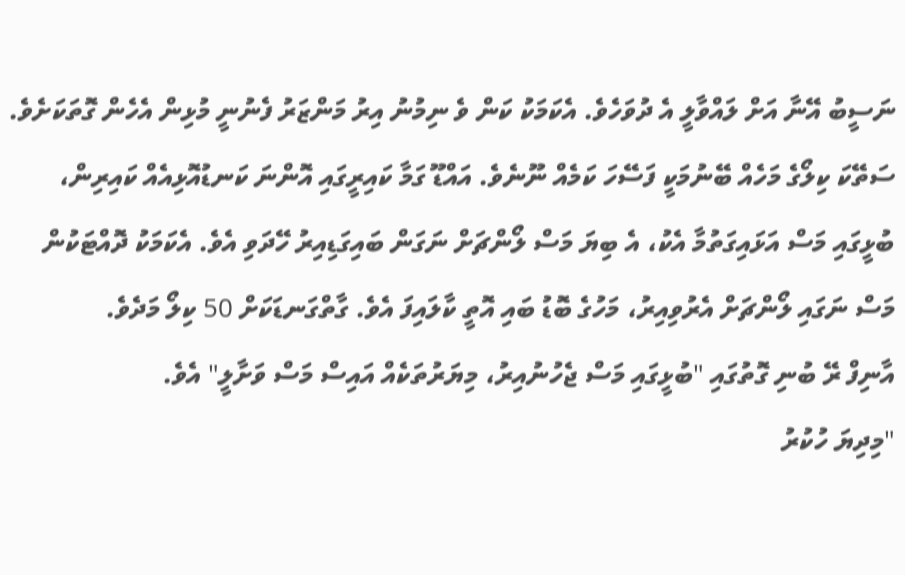ނަސީބު އޭނާ އަށް ލައްވާލީ އެ ދުވަހެވެ. އެކަމަކު ކަން ވެ ނިމުނު އިރު މަންޒަރު ފެނުނީ މުޅިން އެހެން ގޮތަކަށެވެ.
ސަތޭކަ ކިލޯގެ މަހެއް ބޭނުމަކީ ފަސޭހަ ކަމެއް ނޫނެވެ. އައްޑޫ ގަމާ ކައިރީގައި އޮންނަ ކަނޑުއޮޅިއެއް ކައިރިން، ބުޅީގައި މަސް އަޅައިގަތުމާ އެކު، އެ ބިޔަ މަސް ލޯންޗަށް ނަގަން ބައިގަޑިއިރު ހޭދަވި އެވެ. އެކަމަކު ދޮއްޓަކުން މަސް ނަގައި ލޯންޗަށް އެރުވިއިރު، މަހުގެ ބޮޑު ބައި އޮތީ ކާލައިފަ އެވެ. ގާތްގަނޑަކަށް 50 ކިލޯ މަދެވެ.
އާނިފް ރޭ ބުނި ގޮތުގައި "ބުޅީގައި މަސް ޖެހުނުއިރު، މިޔަރުތަކެއް އައިސް މަސް ވަށާލީ" އެވެ.
"މިދިޔަ ހުކުރު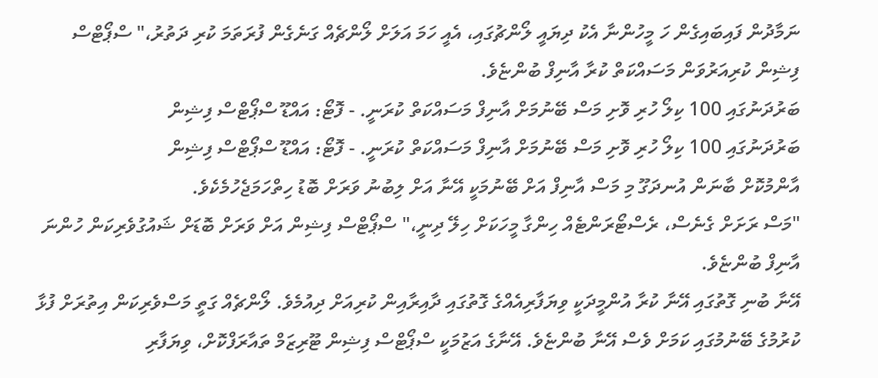ނަމާދުން ފައިބައިގެން ހަ މީހުންނާ އެކު ދިޔައީ ލޯންޗުގައި، އެއީ ހަމަ އަލަށް ލޯންޗެއް ގަނެގެން ފުރަތަމަ ކުރި ދަތުރު،" ސްޕޯޓްސް ފިޝިން ކުރިއަރުވަން މަސައްކަތް ކުރާ އާނިފް ބުންޏެވެ.
ބަރުދަނުގައި 100 ކިލޯ ހުރި ވޮށި މަސް ބޭނުމަށް އާނިފް މަސައްކަތް ކުރަނީ. - ފޮޓޯ: އައްޑޫ ސްޕޯޓްސް ފިޝިން
ބަރުދަނުގައި 100 ކިލޯ ހުރި ވޮށި މަސް ބޭނުމަށް އާނިފް މަސައްކަތް ކުރަނީ. - ފޮޓޯ: އައްޑޫ ސްޕޯޓްސް ފިޝިން
އާންމުކޮށް ބާނަން އުނދަގޫ މި މަސް އާނިފް އަށް ބޭނުމަކީ އޭނާ އަށް ލިބުނު ވަރަށް ބޮޑު ހިތްހަމަޖެހުމެކެވެ.
"މަސް ރަށަށް ގެނެސް، ރެސްޓޯރަންޓެއް ހިންގާ މީހަކަށް ހިލޭ ދިނީ،" ސްޕޯޓްސް ފިޝިން އަށް ވަރަށް ބޮޑަށް ޝައުގުވެރިކަން ހުންނަ އާނިފް ބުންޏެވެ.
އޭނާ ބުނި ގޮތުގައި އޭނާ ކުރާ އުންމީދަކީ ވިޔަފާރިއެއްގެ ގޮތުގައި ދާއިރާއިން ކުރިއަށް ދިއުމެވެ. ލޯންޗެއް ގަތީ މަސްވެރިކަން އިތުރަށް ފުޅާ ކުރުމުގެ ބޭނުމުގައި ކަމަށް ވެސް އޭނާ ބުންޏެވެ. އޭނާގެ އަޒުމަކީ ސްޕޯޓްސް ފިޝިން ޓޫރިޒަމް ތައާރަފްކޮށް، ވިޔަފާރި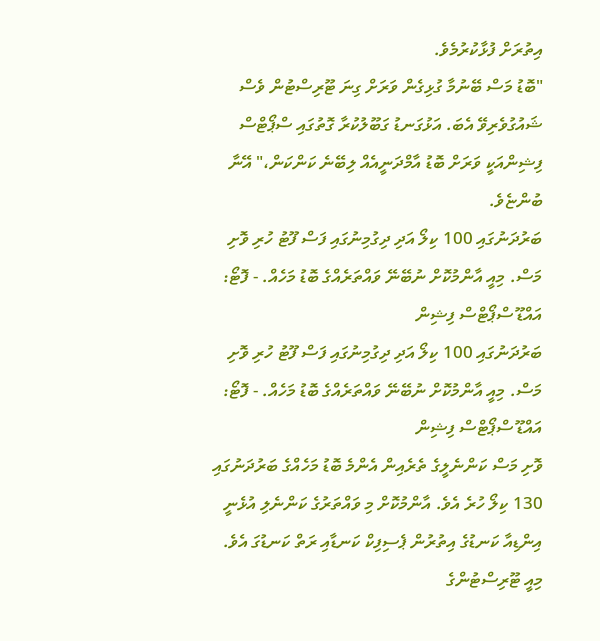އިތުރަށް ފުޅާކުރުމެވެ.
"ބޮޑު މަސް ބޭނުމާ ގުޅިގެން ވަރަށް ގިނަ ޓޫރިސްޓުން ވެސް ޝައުގުވެރިވޭ އެބަ. އަޅުގަނޑު ގަބޫލުކުރާ ގޮތުގައި ސްޕޯޓްސް ފިޝިންއަކީ ވަރަށް ބޮޑު އާމްދަނީއެއް ލިބޭނެ ކަންކަން،" އޭނާ ބުންޏެވެ.
ބަރުދަނުގައި 100 ކިލޯ އަދި ދިގުމިނުގައި ފަސް ފޫޓު ހުރި ވޮށި މަސް. މިއީ އާންމުކޮށް ނުބޭނޭ ވައްތަރެއްގެ ބޮޑު މަހެއް. - ފޮޓޯ: އައްޑޫ ސްޕޯޓްސް ފިޝިން
ބަރުދަނުގައި 100 ކިލޯ އަދި ދިގުމިނުގައި ފަސް ފޫޓު ހުރި ވޮށި މަސް. މިއީ އާންމުކޮށް ނުބޭނޭ ވައްތަރެއްގެ ބޮޑު މަހެއް. - ފޮޓޯ: އައްޑޫ ސްޕޯޓްސް ފިޝިން
ވޮށި މަސް ކަންނެލީގެ ތެރެއިން އެންމެ ބޮޑު މަހެއްގެ ބަރުދަނުގައި 130 ކިލޯ ހުރެ އެވެ. އާންމުކޮށް މި ވައްތަރުގެ ކަންނެލި އުޅެނީ އިންޑިއާ ކަނޑުގެ އިތުރުން ޕެސިފިކް ކަނޑާއި ރަތް ކަނޑުގަ އެވެ. މިއީ ޓޫރިސްޓުންގެ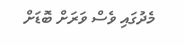މެދުގައި ވެސް ވަރަށް ބޮޑަށް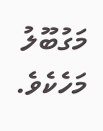މަގުބޫލު މަހެކެވެ.